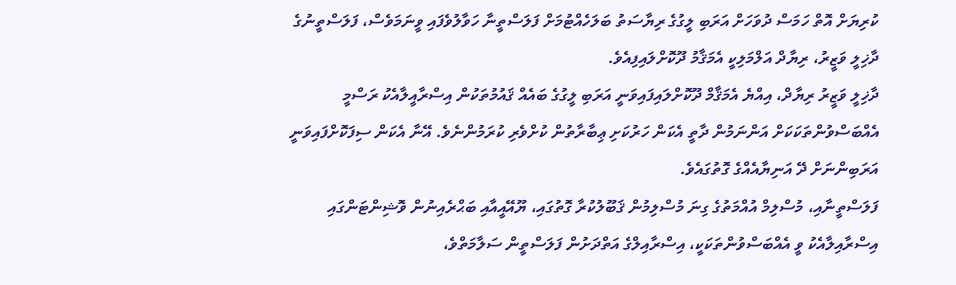ކުރިޔަށް އޮތް ހަމަސް ދުވަހަށް އަރަބި ލީގުގެ ރިޔާސަތު ބަލަހެއްޓުމަށް ފަލަސްތީނާ ހަވާލުވެފައި ވީނަމަވެސް، ފަލަސްތީނުގެ ދާޚިލީ ވަޒީރު، ރިޔާދް އަލްމަލިކީ އެމަޤާމު ދޫކޮށްލައިފިއެވެ.
ދާޚިލީ ވަޒީރު ރިޔާދް، އިއްޔެ އެމަޤާމް ދޫކޮށްލައިފައިވަނީ އަރަބި ލީގުގެ ބައެއް ޤައުމުތަކުން އިސްރާއީލާއެކު ރަސްމީ އެއްބަސްވުންތަކަކަށް އަންނަމުން ދާތީ އެކަން ހަރުކަށި ޢިބާރާތުން ކުށްވެރި ކުރަމުންނެވެ. އޭނާ އެކަން ސިފަކޮށްފައިވަނީ އަރަބިންނަށް ދޭ އަނިޔާއެއްގެ ގޮތުގައެވެ.
ފަލަސްތީނާއި، މުސްލިމް އުއްމަތުގެ ގިނަ މުސްލިމުން ޤަބޫލުކުރާ ގޮތުގައި، ޔޫއޭއީއާއި ބަޙްރެއިނުން ވޮޝިންޓަންގައި އިސްރާއިލާއެކު ވީ އެއްބަސްވުންތަކަކީ، އިސްރާއިލްގެ އަތްދަށުން ފަލަސްތީން ސަލާމަތްވެ،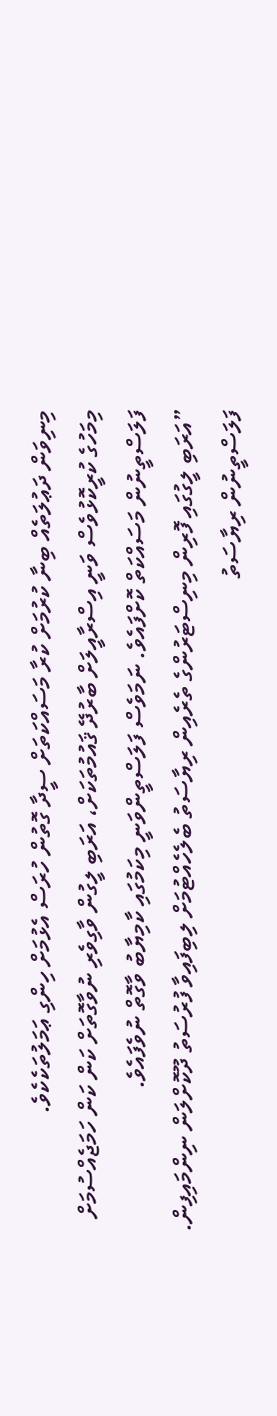މިނިވަން ދަޢުލަތެއް ބިނާ ކުރުމަށް ކުރާ މަސައްކަތަށް ސީދާ ގޮތުން ހުރަސް އެޅުމަށް ހިންގި ޢަމަލުތަކެކެވެ.
މިމަހުގެ ކުރީކޮޅުވެސް ވަނީ އިސްރާއީލަށް ބާރުދޭ ޤައުމުތަކަށް، އަރަބި ލީގުން ވާގިވެރި ނުވާގޮތަށް ކަން ކަން ހަމަޖެއްސުމަށް ފަލަސްތީނުން މަސައްކަތް ކޮށްފައެވެ. ނަމަވެސް ފަލަސްތީންވަނީ މިކަމުގައި ކާމިޔާބު ވާގޮތް ނުވެފައެވެ.
”އަރަބި ލީގުގައި ފޮރިން މިނިސްޓަރުންގެ ތެރެއިން ރިޔާސަތު ބެލެހެއްޓުމަށް ލިބިފައިވާ ފުރުސަތު ދޫކޮށްލަން ނިންމައިފިން. ފަލަސްތީނުން ރިޔާސަތު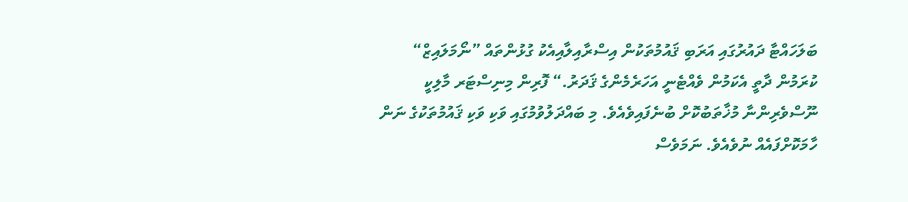ބަލަހައްޓާ ދައުރުގައި އަރަބި ޤައުމުތަކުން އިސްރާއިލާއިއެކު ގުޅުންތައް ”ނޯމަލައިޒް“ ކުރަމުން ދާތީ އެކަމުން ވެއްޓެނީ އަހަރެމެންގެ ޤަދަރު.“ ފޮރިން މިނިސްޓަރ މާލިކީ ނޫސްވެރިންނާ މުޚާތަބުކޮށް ބުނެފައިވެއެވެ. މި ބައްދަލުވުމުގައި ވަކި ވަކި ޤައުމުތަކުގެ ނަން ހާމަކޮށްފައެއް ނުވެއެވެ. ނަމަވެސް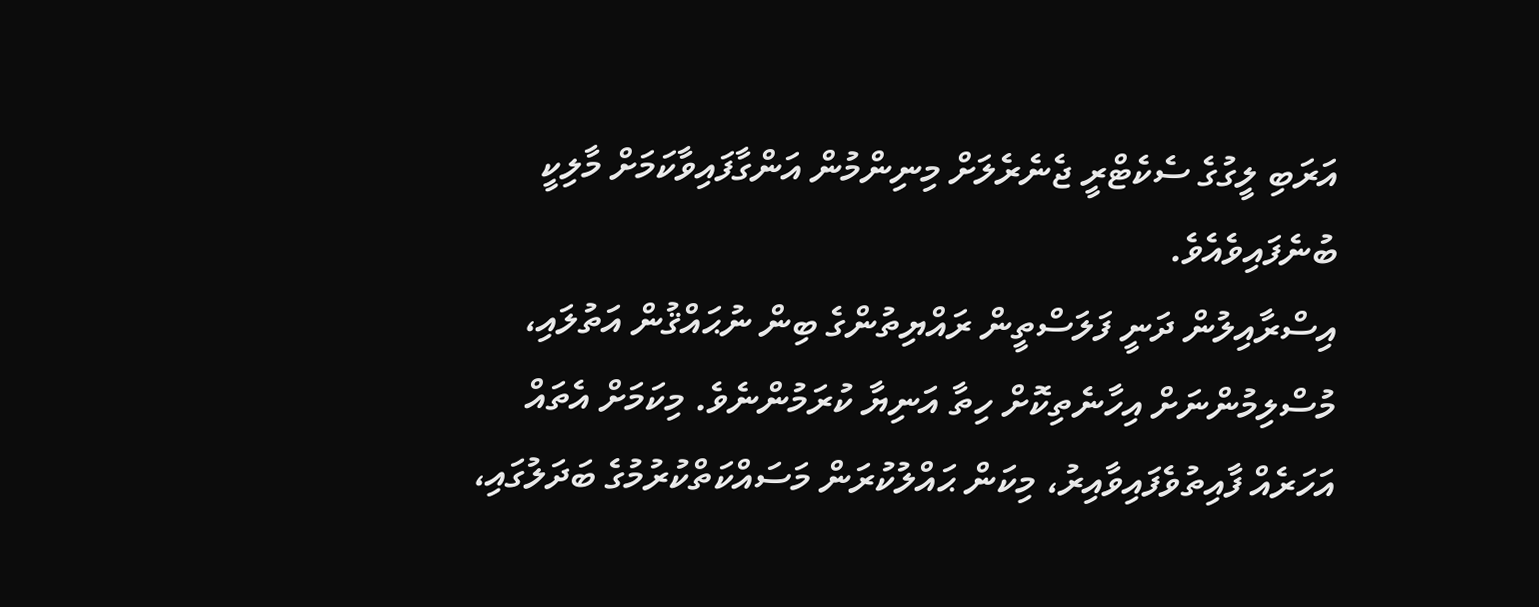އަރަބި ލީގުގެ ސެކެޓްރީ ޖެނެރެލަށް މިނިންމުން އަންގާފައިވާކަމަށް މާލިކީ ބުނެފައިވެއެވެ.
އިސްރާއިލުން ދަނީ ފަލަސްތީން ރައްޔިތުންގެ ބިން ނުޙައްޤުން އަތުލައި، މުސްލިމުންނަށް އިހާނެތިކޮށް ހިތާ އަނިޔާ ކުރަމުންނެވެ. މިކަމަށް އެތައް އަހަރެއް ފާއިތުވެފައިވާއިރު، މިކަން ޙައްލުކުރަން މަސައްކަތްކުރުމުގެ ބަދަލުގައި،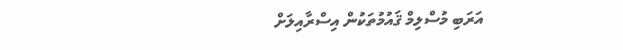އަރަބި މުސްލިމް ޤައުމުތަކުން އިސްރާއިލަށް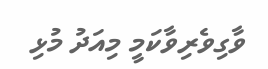ވާގިވެރިވާކަމީ މިއަދު މުޅި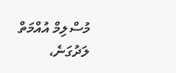މުސްލިމް އުއްމަތް ލަދުގަނެ،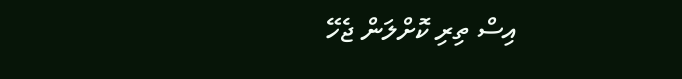އިސް ތިރި ކޮށްލަން ޖެހޭ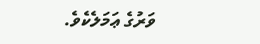ވަރުގެ ޢަމަލެކެވެ.